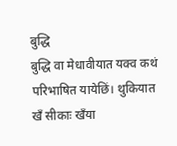बुद्धि
बुद्धि वा मेधावीयात यक्व कथं परिभाषित यायेछिं। थुकियात खँ सीकाः खँया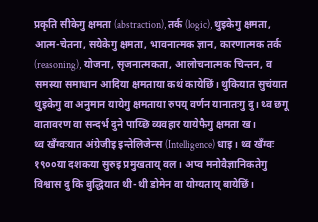प्रकृति सीकेगु क्षमता (abstraction), तर्क (logic), थुइकेगु क्षमता, आत्म-चेतना, सयेकेगु क्षमता, भावनात्मक ज्ञान, कारणात्मक तर्क (reasoning), योजना, सृजनात्मकता, आलोचनात्मक चिन्तन, व समस्या समाधान आदिया क्षमताया कथं कायेछिं। थुकियात सुचंयात थुइकेगु वा अनुमान यायेगु क्षमताया रुपय् वर्णन यानातःगु दु। थ्व छगू वातावरण वा सन्दर्भ दुने पाय्छि व्यवहार यायेफैगु क्षमता ख।
थ्व खँग्वःयात अंग्रेजीइ इन्तेलिजेन्स (Intelligence) धाइ। थ्व खँग्वः १९००या दशकया सुरुइ प्रमुखताय् वल। अप्व मनोवैज्ञानिकतेगु विश्वास दु कि बुद्धियात थी-थी डोमेन वा योग्यताय् बायेछिं।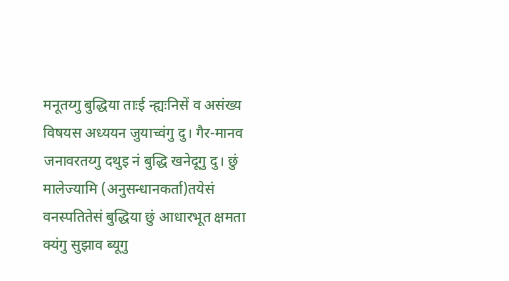मनूतय्गु बुद्धिया ताःई न्ह्यःनिसें व असंख्य विषयस अध्ययन जुयाच्वंगु दु। गैर-मानव जनावरतय्गु दथुइ नं बुद्धि खनेदूगु दु। छुं मालेज्यामि (अनुसन्धानकर्ता)तयेसं वनस्पतितेसं बुद्धिया छुं आधारभूत क्षमता क्यंगु सुझाव ब्यूगु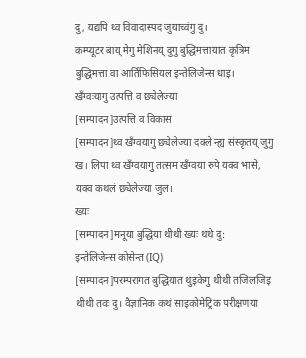दु, यद्यपि थ्व विवादास्पद जुयाच्वंगु दु।
कम्प्यूटर बाय् मेगु मेशिनय् दुगु बुद्धिमत्तायात कृत्रिम बुद्धिमत्ता वा आर्तिफिसियल इन्तेलिजेन्स धाइ।
खँग्वःयागु उत्पत्ति व छ्येलेज्या
[सम्पादन]उत्पत्ति व विकास
[सम्पादन]थ्व खँग्वयागु छ्येलेज्या दक्ले न्ह्य संस्कृतय् जुगु ख। लिपा थ्व खँग्वयागु तत्सम खँग्वया रुपे यक्व भासे, यक्व कथलं छ्येलेज्या जुल।
ख्यः
[सम्पादन]मनूया बुद्धिया थीथी ख्यः थथे दु:
इन्तेलिजेन्स कोसेन्त (IQ)
[सम्पादन]परम्परागत बुद्धियात थुइकेगु थीथी तजिलजिइ थीथी तवः दु। वैज्ञानिक कथं साइकोमेट्रिक परीक्षणया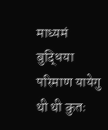माध्यमं बुद्धिया परिमाण यायेगु थी थी कुतः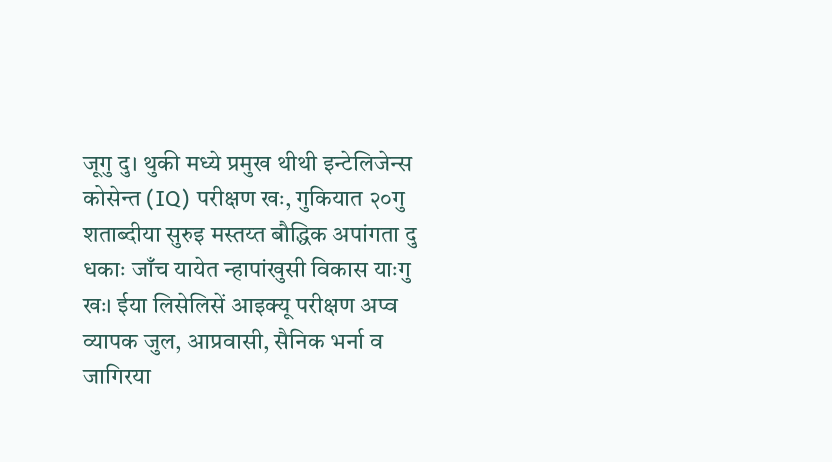जूगु दु। थुकी मध्ये प्रमुख थीथी इन्टेलिजेन्स कोसेन्त (IQ) परीक्षण खः, गुकियात २०गु शताब्दीया सुरुइ मस्तय्त बौद्धिक अपांगता दु धकाः जाँच यायेत न्हापांखुसी विकास याःगु खः। ईया लिसेलिसें आइक्यू परीक्षण अप्व व्यापक जुल, आप्रवासी, सैनिक भर्ना व जागिरया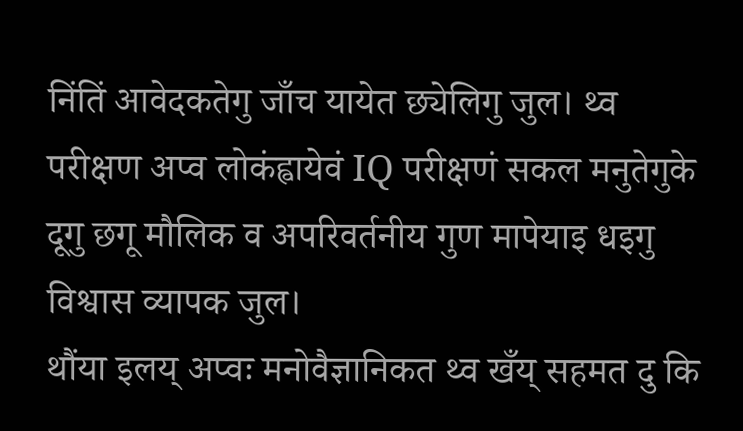निंतिं आवेदकतेगु जाँच यायेत छ्येलिगु जुल। थ्व परीक्षण अप्व लोकंह्वायेवं IQ परीक्षणं सकल मनुतेगुके दूगु छगू मौलिक व अपरिवर्तनीय गुण मापेयाइ धइगु विश्वास व्यापक जुल।
थौंया इलय् अप्वः मनोवैज्ञानिकत थ्व खँय् सहमत दु कि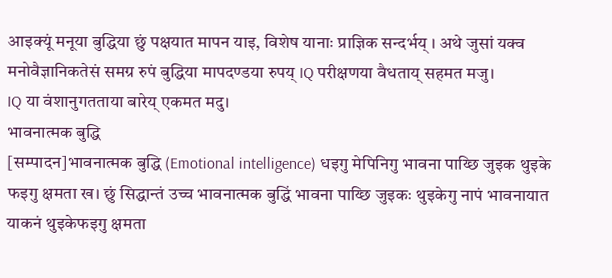आइक्यूं मनूया बुद्धिया छुं पक्षयात मापन याइ, विशेष यानाः प्राज्ञिक सन्दर्भय् । अथे जुसां यक्व मनोवैज्ञानिकतेसं समग्र रुपं बुद्धिया मापदण्डया रुपय् IQ परीक्षणया वैधताय् सहमत मजु।
IQ या वंशानुगतताया बारेय् एकमत मदु।
भावनात्मक बुद्धि
[सम्पादन]भावनात्मक बुद्धि (Emotional intelligence) धइगु मेपिनिगु भावना पाय्छि जुइक थुइके फइगु क्षमता ख। छुं सिद्धान्तं उच्च भावनात्मक बुद्धिं भावना पाय्छि जुइकः थुइकेगु नापं भावनायात याकनं थुइकेफइगु क्षमता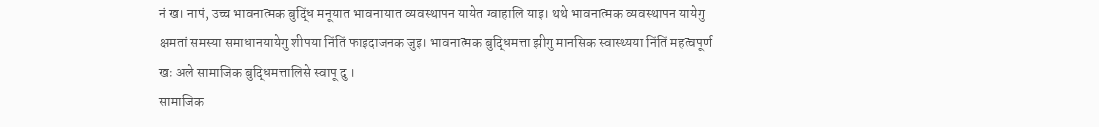नं ख। नापं, उच्च भावनात्मक बुद्धिं मनूयात भावनायात व्यवस्थापन यायेत ग्वाहालि याइ। थथे भावनात्मक व्यवस्थापन यायेगु क्षमतां समस्या समाधानयायेगु शीपया निंतिं फाइदाजनक जुइ। भावनात्मक बुद्धिमत्ता झीगु मानसिक स्वास्थ्यया निंतिं महत्वपूर्ण खः अले सामाजिक बुद्धिमत्तालिसे स्वापू दु ।
सामाजिक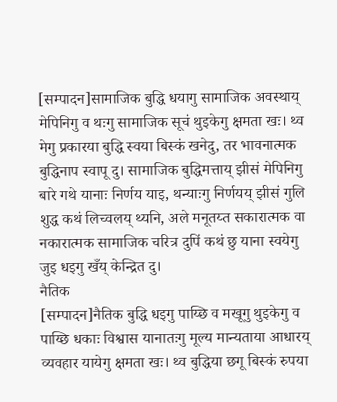[सम्पादन]सामाजिक बुद्धि धयागु सामाजिक अवस्थाय् मेपिनिगु व थःगु सामाजिक सूचं थुइकेगु क्षमता खः। थ्व मेगु प्रकारया बुद्धि स्वया बिस्कं खनेदु, तर भावनात्मक बुद्धिनाप स्वापू दु। सामाजिक बुद्धिमत्ताय् झीसं मेपिनिगु बारे गथे यानाः निर्णय याइ, थन्याःगु निर्णयय् झीसं गुलि शुद्ध कथं लिच्वलय् थ्यनि, अले मनूतय्त सकारात्मक वा नकारात्मक सामाजिक चरित्र दुपिं कथं छु याना स्वयेगु जुइ धइगु खँय् केन्द्रित दु।
नैतिक
[सम्पादन]नैतिक बुद्धि धइगु पाय्छि व मखूगु थुइकेगु व पाय्छि धकाः विश्वास यानातःगु मूल्य मान्यताया आधारय् व्यवहार यायेगु क्षमता खः। थ्व बुद्धिया छगू बिस्कं रुपया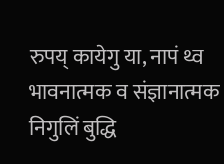रुपय् कायेगु या, नापं थ्व भावनात्मक व संज्ञानात्मक निगुलिं बुद्धि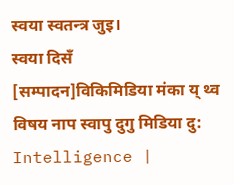स्वया स्वतन्त्र जुइ।
स्वया दिसँ
[सम्पादन]विकिमिडिया मंका य् थ्व विषय नाप स्वापु दुगु मिडिया दु: Intelligence |